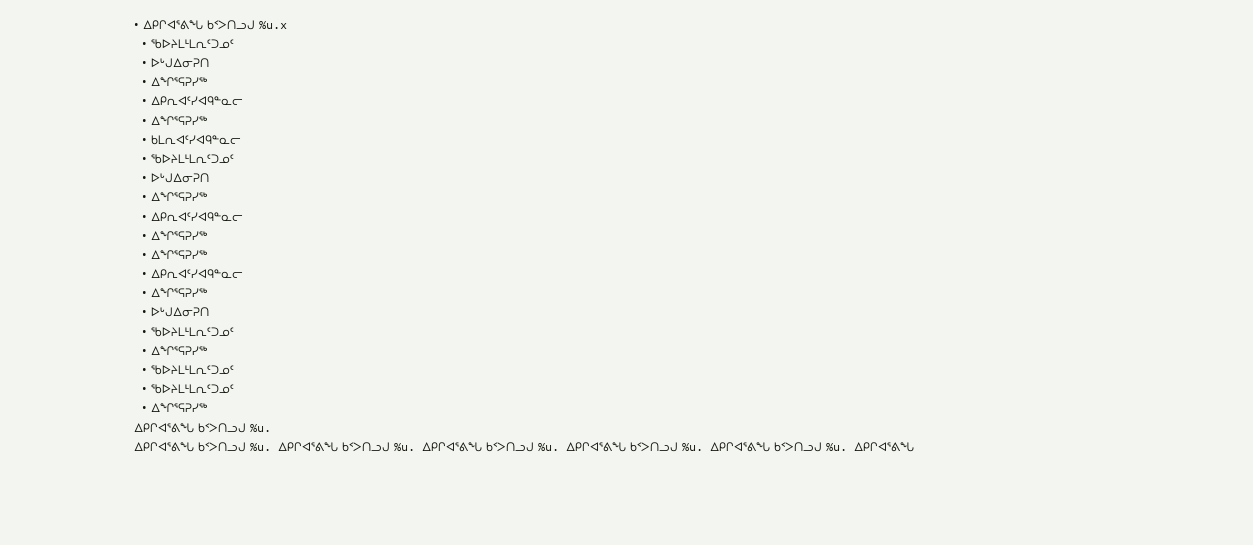• ᐃᑭᒋᐊᕐᕕᖓ ᑲᑉᐳᑎᓗᒍ %u.x
  • ᖃᐅᔨᒪᒻᒪᕆᑦᑐᓄᑦ
  • ᐅᒡᒍᐃᓂᕈᑎ
  • ᐃᖏᕐᕋᕈᓯᖅ
  • ᐃᑭᕆᐊᑦᓯᐊᑫᓐᓇᓕ
  • ᐃᖏᕐᕋᕈᓯᖅ
  • ᑲᒪᕆᐊᑦᓯᐊᑫᓐᓇᓕ
  • ᖃᐅᔨᒪᒻᒪᕆᑦᑐᓄᑦ
  • ᐅᒡᒍᐃᓂᕈᑎ
  • ᐃᖏᕐᕋᕈᓯᖅ
  • ᐃᑭᕆᐊᑦᓯᐊᑫᓐᓇᓕ
  • ᐃᖏᕐᕋᕈᓯᖅ
  • ᐃᖏᕐᕋᕈᓯᖅ
  • ᐃᑭᕆᐊᑦᓯᐊᑫᓐᓇᓕ
  • ᐃᖏᕐᕋᕈᓯᖅ
  • ᐅᒡᒍᐃᓂᕈᑎ
  • ᖃᐅᔨᒪᒻᒪᕆᑦᑐᓄᑦ
  • ᐃᖏᕐᕋᕈᓯᖅ
  • ᖃᐅᔨᒪᒻᒪᕆᑦᑐᓄᑦ
  • ᖃᐅᔨᒪᒻᒪᕆᑦᑐᓄᑦ
  • ᐃᖏᕐᕋᕈᓯᖅ
ᐃᑭᒋᐊᕐᕕᖓ ᑲᑉᐳᑎᓗᒍ %u.
ᐃᑭᒋᐊᕐᕕᖓ ᑲᑉᐳᑎᓗᒍ %u. ᐃᑭᒋᐊᕐᕕᖓ ᑲᑉᐳᑎᓗᒍ %u. ᐃᑭᒋᐊᕐᕕᖓ ᑲᑉᐳᑎᓗᒍ %u. ᐃᑭᒋᐊᕐᕕᖓ ᑲᑉᐳᑎᓗᒍ %u. ᐃᑭᒋᐊᕐᕕᖓ ᑲᑉᐳᑎᓗᒍ %u. ᐃᑭᒋᐊᕐᕕᖓ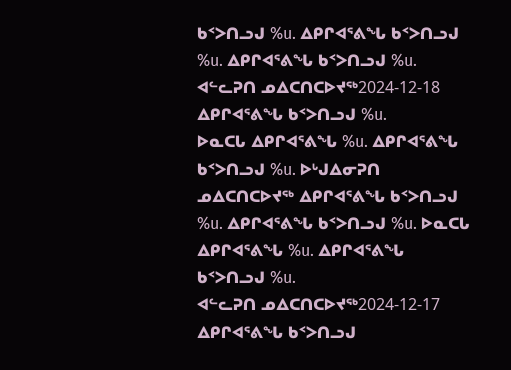ᑲᑉᐳᑎᓗᒍ %u. ᐃᑭᒋᐊᕐᕕᖓ ᑲᑉᐳᑎᓗᒍ %u. ᐃᑭᒋᐊᕐᕕᖓ ᑲᑉᐳᑎᓗᒍ %u.
ᐊᓪᓚᕈᑎ ᓄᐃᑕᑎᑕᐅᔪᖅ2024-12-18
ᐃᑭᒋᐊᕐᕕᖓ ᑲᑉᐳᑎᓗᒍ %u.
ᐅᓇᑕᒐ ᐃᑭᒋᐊᕐᕕᖓ %u. ᐃᑭᒋᐊᕐᕕᖓ ᑲᑉᐳᑎᓗᒍ %u. ᐅᒡᒍᐃᓂᕈᑎ ᓄᐃᑕᑎᑕᐅᔪᖅ ᐃᑭᒋᐊᕐᕕᖓ ᑲᑉᐳᑎᓗᒍ %u. ᐃᑭᒋᐊᕐᕕᖓ ᑲᑉᐳᑎᓗᒍ %u. ᐅᓇᑕᒐ ᐃᑭᒋᐊᕐᕕᖓ %u. ᐃᑭᒋᐊᕐᕕᖓ ᑲᑉᐳᑎᓗᒍ %u.
ᐊᓪᓚᕈᑎ ᓄᐃᑕᑎᑕᐅᔪᖅ2024-12-17
ᐃᑭᒋᐊᕐᕕᖓ ᑲᑉᐳᑎᓗᒍ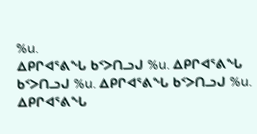%u.
ᐃᑭᒋᐊᕐᕕᖓ ᑲᑉᐳᑎᓗᒍ %u. ᐃᑭᒋᐊᕐᕕᖓ ᑲᑉᐳᑎᓗᒍ %u. ᐃᑭᒋᐊᕐᕕᖓ ᑲᑉᐳᑎᓗᒍ %u. ᐃᑭᒋᐊᕐᕕᖓ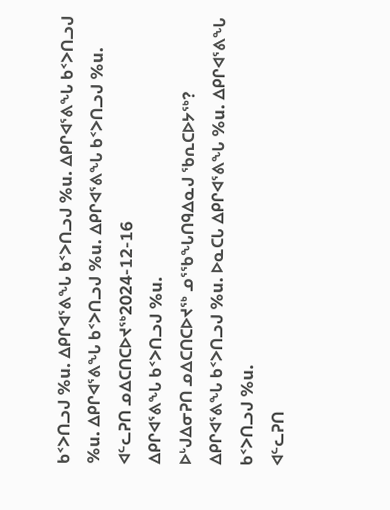ᑲᑉᐳᑎᓗᒍ %u. ᐃᑭᒋᐊᕐᕕᖓ ᑲᑉᐳᑎᓗᒍ %u. ᐃᑭᒋᐊᕐᕕᖓ ᑲᑉᐳᑎᓗᒍ %u. ᐃᑭᒋᐊᕐᕕᖓ ᑲᑉᐳᑎᓗᒍ %u. ᐃᑭᒋᐊᕐᕕᖓ ᑲᑉᐳᑎᓗᒍ %u.
ᐊᓪᓚᕈᑎ ᓄᐃᑕᑎᑕᐅᔪᖅ2024-12-16
ᐃᑭᒋᐊᕐᕕᖓ ᑲᑉᐳᑎᓗᒍ %u.
ᐅᒡᒍᐃᓂᕈᑎ ᓄᐃᑕᑎᑕᐅᔪᖅ ᓄᕐᖃᖓᑎᑫᐃᓇᒍ ᖃᕆᑕᐅᔭᖅ? ᐃᑭᒋᐊᕐᕕᖓ ᑲᑉᐳᑎᓗᒍ %u. ᐅᓇᑕᒐ ᐃᑭᒋᐊᕐᕕᖓ %u. ᐃᑭᒋᐊᕐᕕᖓ ᑲᑉᐳᑎᓗᒍ %u.
ᐊᓪᓚᕈᑎ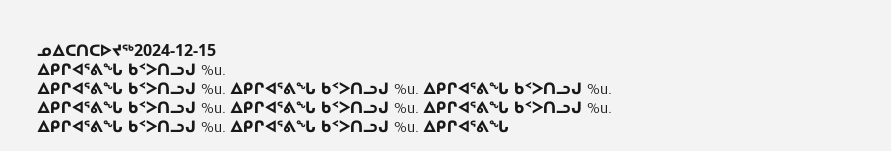ᓄᐃᑕᑎᑕᐅᔪᖅ2024-12-15
ᐃᑭᒋᐊᕐᕕᖓ ᑲᑉᐳᑎᓗᒍ %u.
ᐃᑭᒋᐊᕐᕕᖓ ᑲᑉᐳᑎᓗᒍ %u. ᐃᑭᒋᐊᕐᕕᖓ ᑲᑉᐳᑎᓗᒍ %u. ᐃᑭᒋᐊᕐᕕᖓ ᑲᑉᐳᑎᓗᒍ %u. ᐃᑭᒋᐊᕐᕕᖓ ᑲᑉᐳᑎᓗᒍ %u. ᐃᑭᒋᐊᕐᕕᖓ ᑲᑉᐳᑎᓗᒍ %u. ᐃᑭᒋᐊᕐᕕᖓ ᑲᑉᐳᑎᓗᒍ %u. ᐃᑭᒋᐊᕐᕕᖓ ᑲᑉᐳᑎᓗᒍ %u. ᐃᑭᒋᐊᕐᕕᖓ ᑲᑉᐳᑎᓗᒍ %u. ᐃᑭᒋᐊᕐᕕᖓ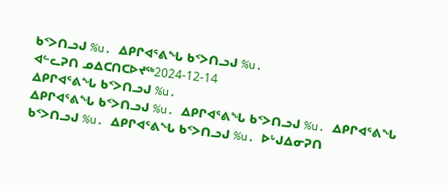ᑲᑉᐳᑎᓗᒍ %u. ᐃᑭᒋᐊᕐᕕᖓ ᑲᑉᐳᑎᓗᒍ %u.
ᐊᓪᓚᕈᑎ ᓄᐃᑕᑎᑕᐅᔪᖅ2024-12-14
ᐃᑭᒋᐊᕐᕕᖓ ᑲᑉᐳᑎᓗᒍ %u.
ᐃᑭᒋᐊᕐᕕᖓ ᑲᑉᐳᑎᓗᒍ %u. ᐃᑭᒋᐊᕐᕕᖓ ᑲᑉᐳᑎᓗᒍ %u. ᐃᑭᒋᐊᕐᕕᖓ ᑲᑉᐳᑎᓗᒍ %u. ᐃᑭᒋᐊᕐᕕᖓ ᑲᑉᐳᑎᓗᒍ %u. ᐅᒡᒍᐃᓂᕈᑎ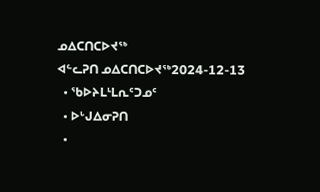ᓄᐃᑕᑎᑕᐅᔪᖅ
ᐊᓪᓚᕈᑎ ᓄᐃᑕᑎᑕᐅᔪᖅ2024-12-13
  • ᖃᐅᔨᒪᒻᒪᕆᑦᑐᓄᑦ
  • ᐅᒡᒍᐃᓂᕈᑎ
  •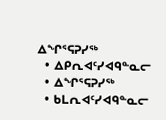ᐃᖏᕐᕋᕈᓯᖅ
  • ᐃᑭᕆᐊᑦᓯᐊᑫᓐᓇᓕ
  • ᐃᖏᕐᕋᕈᓯᖅ
  • ᑲᒪᕆᐊᑦᓯᐊᑫᓐᓇᓕ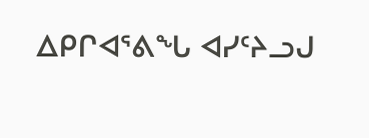ᐃᑭᒋᐊᕐᕕᖓ ᐊᓯᑦᔨᓗᒍ